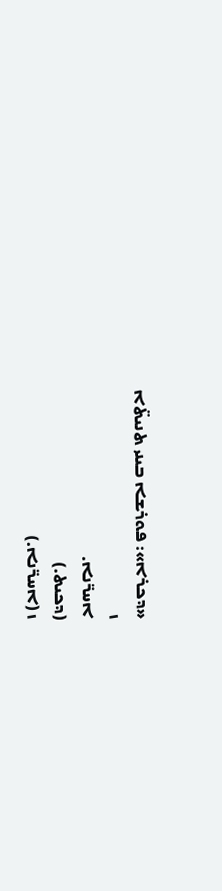«ܕܟܪܐ»: ܦܘܪܫܐ ܒܝܢܝ ܬܢܝܬ̈ܐ
ܙ
ܐܚܪ̈ܢܐ.
(ܕܟܝܬ.)
ܙ (ܐܚܪ̈ܢܐ.)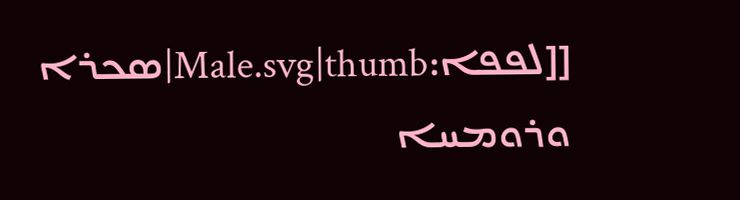[[ܠܦܦܐ:Male.svg|thumb|ܣܟܪܐ ܘܪܘܡܚܐ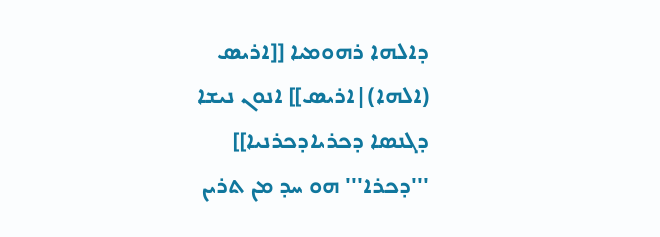ܕܐܠܗܐ ܪܗܘܡܝܐ [[ܐܪܝܣ (ܐܠܗܐ)|ܐܪܝܣ]] ܐܢܘܢ ܢܝܫܐ ܕܓܢܣܐ ܕܟܪܝܐܕܟܪܢܝܐ]]
'''ܕܟܪܐ''' ܗܘ ܚܕ ܡܢ ܬܪܝܢ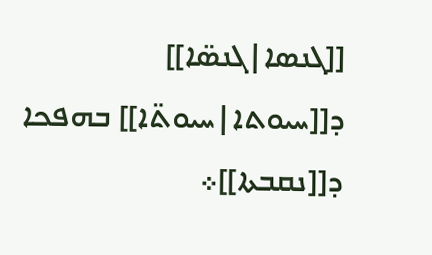[[ܓܢܣܐ|ܓܢܣ̈ܐ]] ܕ[[ܚܝܘܬܐ|ܚܝܘܬ̈ܐ]] ܒܗܦܟܐ ܕ[[ܢܩܒܬܐ]]܀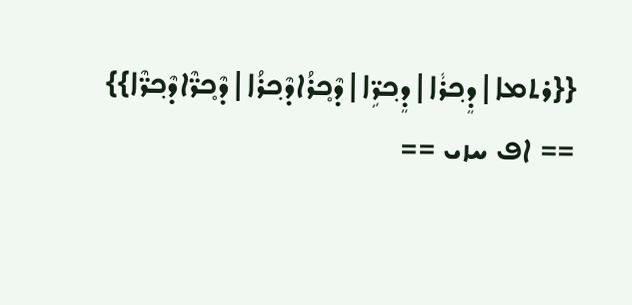{{ܪܬܡܐ|ܕܸܟ݂ܪܵܐ|ܕܸܟ݂ܪܹ̈ܐ|ܕܶܟ̥ܪܳܐܕܶܟ݂ܪܳܐ|ܕܶܟ̥ܪ̈ܶܐܕܶܟ݂ܪ̈ܶܐ}}
== ܐܦ ܚܙܝ ==